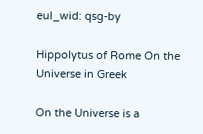eul_wid: qsg-by

Hippolytus of Rome On the Universe in Greek

On the Universe is a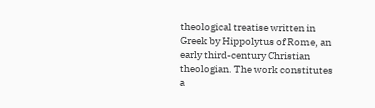theological treatise written in Greek by Hippolytus of Rome, an early third-century Christian theologian. The work constitutes a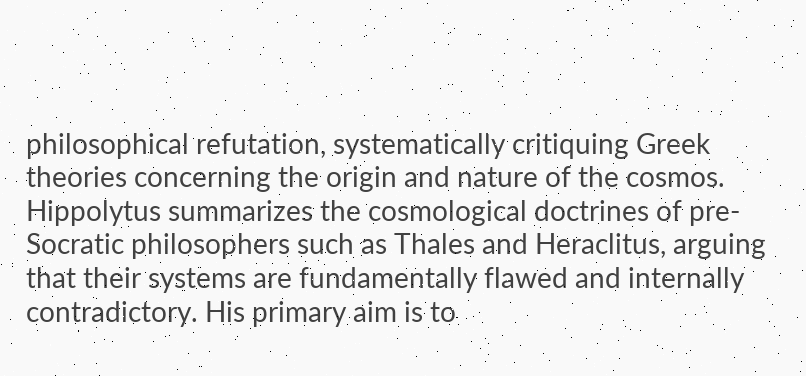philosophical refutation, systematically critiquing Greek theories concerning the origin and nature of the cosmos. Hippolytus summarizes the cosmological doctrines of pre-Socratic philosophers such as Thales and Heraclitus, arguing that their systems are fundamentally flawed and internally contradictory. His primary aim is to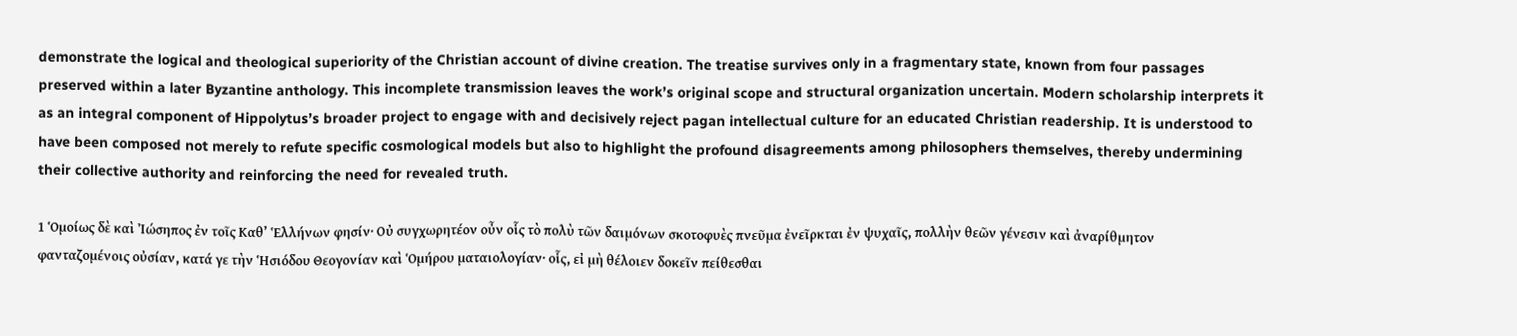demonstrate the logical and theological superiority of the Christian account of divine creation. The treatise survives only in a fragmentary state, known from four passages preserved within a later Byzantine anthology. This incomplete transmission leaves the work’s original scope and structural organization uncertain. Modern scholarship interprets it as an integral component of Hippolytus’s broader project to engage with and decisively reject pagan intellectual culture for an educated Christian readership. It is understood to have been composed not merely to refute specific cosmological models but also to highlight the profound disagreements among philosophers themselves, thereby undermining their collective authority and reinforcing the need for revealed truth.

1 Ὁμοίως δὲ καὶ Ἰώσηπος ἐν τοῖς Καθ’ Ἑλλήνων φησίν· Οὐ συγχωρητέον οὖν οἷς τὸ πολὺ τῶν δαιμόνων σκοτοφυὲς πνεῦμα ἐνεῖρκται ἐν ψυχαῖς, πολλὴν θεῶν γένεσιν καὶ ἀναρίθμητον φανταζομένοις οὐσίαν, κατά γε τὴν Ἡσιόδου Θεογονίαν καὶ Ὁμήρου ματαιολογίαν· οἷς, εἰ μὴ θέλοιεν δοκεῖν πείθεσθαι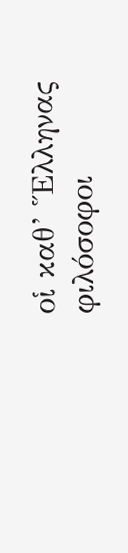οἱ καθ’ Ἕλληνας φιλόσοφοι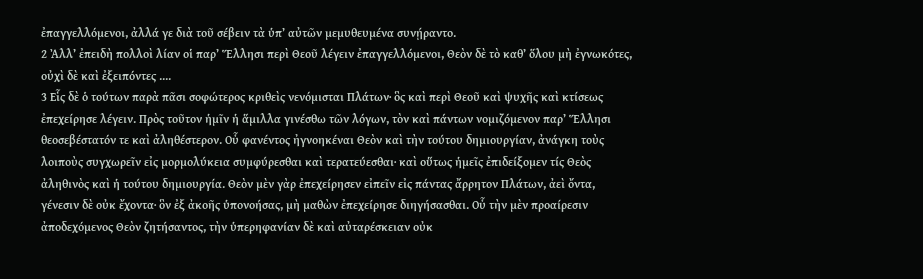ἐπαγγελλόμενοι, ἀλλά γε διὰ τοῦ σέβειν τὰ ὑπ’ αὐτῶν μεμυθευμένα συνῄραντο.
2 Ἀλλ’ ἐπειδὴ πολλοὶ λίαν οἱ παρ’ Ἕλλησι περὶ Θεοῦ λέγειν ἐπαγγελλόμενοι, Θεὸν δὲ τὸ καθ’ ὅλου μὴ ἐγνωκότες, οὐχὶ δὲ καὶ ἐξειπόντες ....
3 Εἷς δὲ ὁ τούτων παρὰ πᾶσι σοφώτερος κριθεὶς νενόμισται Πλάτων· ὃς καὶ περὶ Θεοῦ καὶ ψυχῆς καὶ κτίσεως ἐπεχείρησε λέγειν. Πρὸς τοῦτον ἡμῖν ἡ ἅμιλλα γινέσθω τῶν λόγων, τὸν καὶ πάντων νομιζόμενον παρ’ Ἕλλησι θεοσεβέστατόν τε καὶ ἀληθέστερον. Οὗ φανέντος ἠγνοηκέναι Θεὸν καὶ τὴν τούτου δημιουργίαν, ἀνάγκη τοὺς λοιποὺς συγχωρεῖν εἰς μορμολύκεια συμφύρεσθαι καὶ τερατεύεσθαι· καὶ οὕτως ἡμεῖς ἐπιδείξομεν τίς Θεὸς ἀληθινὸς καὶ ἡ τούτου δημιουργία. Θεὸν μὲν γὰρ ἐπεχείρησεν εἰπεῖν εἰς πάντας ἄρρητον Πλάτων, ἀεὶ ὄντα, γένεσιν δὲ οὐκ ἔχοντα· ὃν ἐξ ἀκοῆς ὑπονοήσας, μὴ μαθὼν ἐπεχείρησε διηγήσασθαι. Οὗ τὴν μὲν προαίρεσιν ἀποδεχόμενος Θεὸν ζητήσαντος, τὴν ὑπερηφανίαν δὲ καὶ αὐταρέσκειαν οὐκ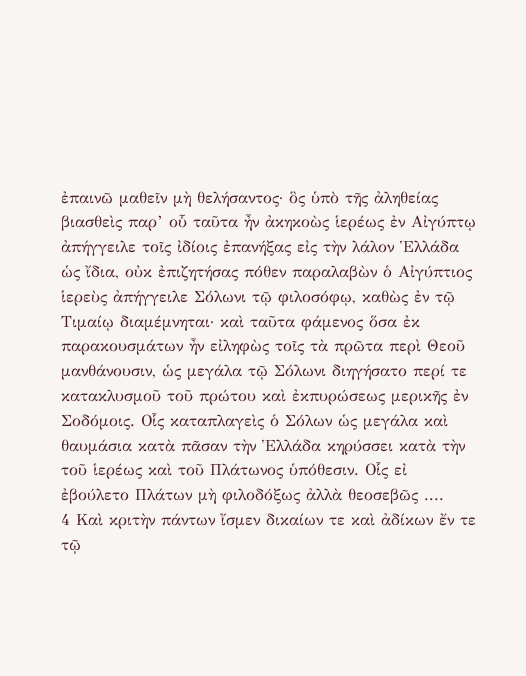ἐπαινῶ μαθεῖν μὴ θελήσαντος· ὃς ὑπὸ τῆς ἀληθείας βιασθεὶς παρ’ οὗ ταῦτα ἦν ἀκηκοὼς ἱερέως ἐν Αἰγύπτῳ ἀπήγγειλε τοῖς ἰδίοις ἐπανήξας εἰς τὴν λάλον Ἑλλάδα ὡς ἴδια, οὐκ ἐπιζητήσας πόθεν παραλαβὼν ὁ Αἰγύπτιος ἱερεὺς ἀπήγγειλε Σόλωνι τῷ φιλοσόφῳ, καθὼς ἐν τῷ Τιμαίῳ διαμέμνηται· καὶ ταῦτα φάμενος ὅσα ἐκ παρακουσμάτων ἦν εἰληφὼς τοῖς τὰ πρῶτα περὶ Θεοῦ μανθάνουσιν, ὡς μεγάλα τῷ Σόλωνι διηγήσατο περί τε κατακλυσμοῦ τοῦ πρώτου καὶ ἐκπυρώσεως μερικῆς ἐν Σοδόμοις. Οἷς καταπλαγεὶς ὁ Σόλων ὡς μεγάλα καὶ θαυμάσια κατὰ πᾶσαν τὴν Ἑλλάδα κηρύσσει κατὰ τὴν τοῦ ἱερέως καὶ τοῦ Πλάτωνος ὑπόθεσιν. Οἷς εἰ ἐβούλετο Πλάτων μὴ φιλοδόξως ἀλλὰ θεοσεβῶς ....
4 Καὶ κριτὴν πάντων ἴσμεν δικαίων τε καὶ ἀδίκων ἔν τε τῷ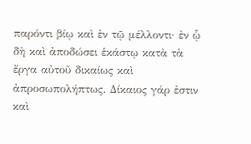παρόντι βίῳ καὶ ἐν τῷ μέλλοντι· ἐν ᾧ δὴ καὶ ἀποδώσει ἑκάστῳ κατὰ τὰ ἔργα αὐτοῦ δικαίως καὶ ἀπροσωπολήπτως. Δίκαιος γάρ ἐστιν καὶ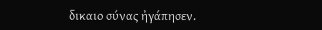δικαιο σύνας ἠγάπησεν.